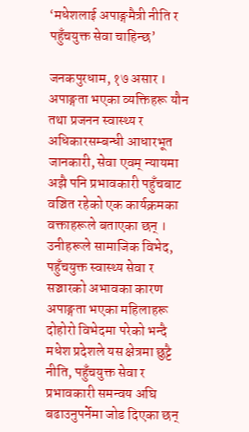‘मधेशलाई अपाङ्गमैत्री नीति र पहुँचयुक्त सेवा चाहिन्छ’

जनकपुरधाम, १७ असार । अपाङ्गता भएका व्यक्तिहरू यौन तथा प्रजनन स्वास्थ्य र अधिकारसम्बन्धी आधारभूत जानकारी, सेवा एवम् न्यायमा अझै पनि प्रभावकारी पहुँचबाट वञ्चित रहेको एक कार्यक्रमका वक्ताहरूले बताएका छन् ।
उनीहरूले सामाजिक विभेद, पहुँचयुक्त स्वास्थ्य सेवा र सञ्चारको अभावका कारण अपाङ्गता भएका महिलाहरू दोहोरो विभेदमा परेको भन्दै मधेश प्रदेशले यस क्षेत्रमा छुट्टै नीति, पहुँचयुक्त सेवा र प्रभावकारी समन्वय अघि बढाउनुपर्नेमा जोड दिएका छन्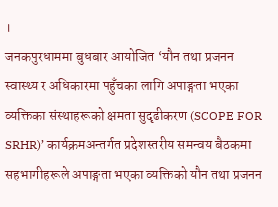।
जनकपुरधाममा बुधबार आयोजित ‘यौन तथा प्रजनन स्वास्थ्य र अधिकारमा पहुँचका लागि अपाङ्गता भएका व्यक्तिका संस्थाहरूको क्षमता सुदृढीकरण (SCOPE FOR SRHR)’ कार्यक्रमअन्तर्गत प्रदेशस्तरीय समन्वय बैठकमा सहभागीहरूले अपाङ्गता भएका व्यक्तिको यौन तथा प्रजनन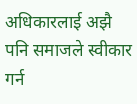अधिकारलाई अझै पनि समाजले स्वीकार गर्न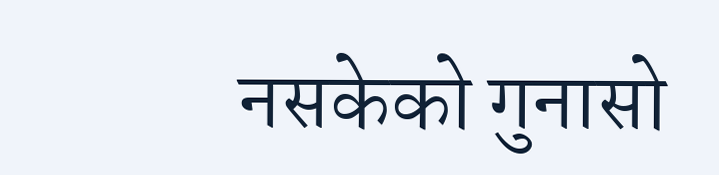नसकेको गुनासो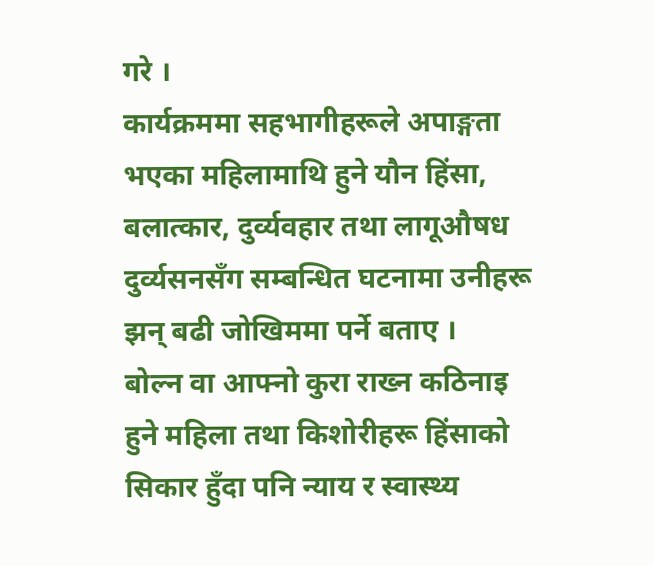गरे ।
कार्यक्रममा सहभागीहरूले अपाङ्गता भएका महिलामाथि हुने यौन हिंसा, बलात्कार, दुर्व्यवहार तथा लागूऔषध दुर्व्यसनसँग सम्बन्धित घटनामा उनीहरू झन् बढी जोखिममा पर्ने बताए ।
बोल्न वा आफ्नो कुरा राख्न कठिनाइ हुने महिला तथा किशोरीहरू हिंसाको सिकार हुँदा पनि न्याय र स्वास्थ्य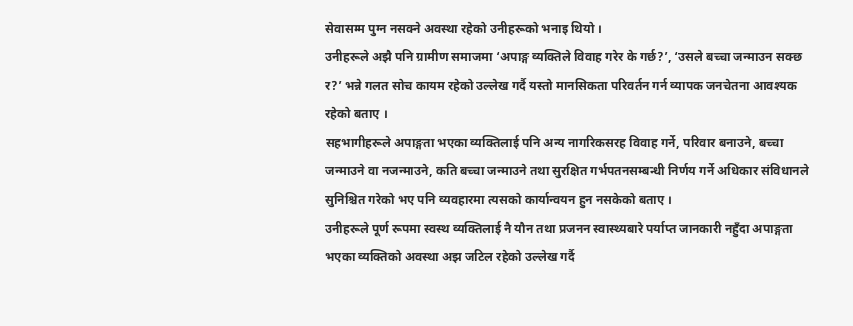सेवासम्म पुग्न नसक्ने अवस्था रहेको उनीहरूको भनाइ थियो ।
उनीहरूले अझै पनि ग्रामीण समाजमा ‘अपाङ्ग व्यक्तिले विवाह गरेर के गर्छ?’, ‘उसले बच्चा जन्माउन सक्छ र?’ भन्ने गलत सोच कायम रहेको उल्लेख गर्दै यस्तो मानसिकता परिवर्तन गर्न व्यापक जनचेतना आवश्यक रहेको बताए ।
सहभागीहरूले अपाङ्गता भएका व्यक्तिलाई पनि अन्य नागरिकसरह विवाह गर्ने, परिवार बनाउने, बच्चा जन्माउने वा नजन्माउने, कति बच्चा जन्माउने तथा सुरक्षित गर्भपतनसम्बन्धी निर्णय गर्ने अधिकार संविधानले सुनिश्चित गरेको भए पनि व्यवहारमा त्यसको कार्यान्वयन हुन नसकेको बताए ।
उनीहरूले पूर्ण रूपमा स्वस्थ व्यक्तिलाई नै यौन तथा प्रजनन स्वास्थ्यबारे पर्याप्त जानकारी नहुँदा अपाङ्गता भएका व्यक्तिको अवस्था अझ जटिल रहेको उल्लेख गर्दै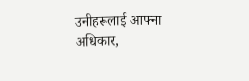उनीहरूलाई आफ्ना अधिकार,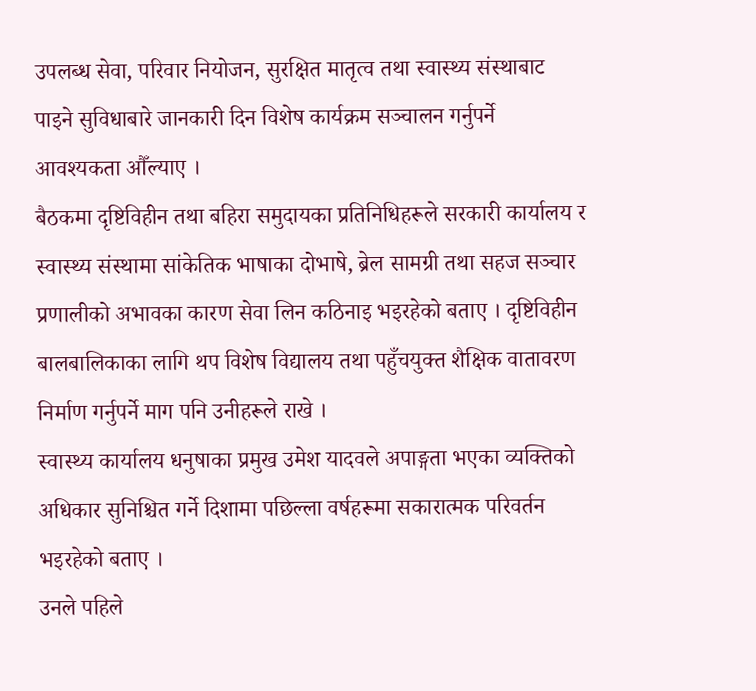उपलब्ध सेवा, परिवार नियोजन, सुरक्षित मातृत्व तथा स्वास्थ्य संस्थाबाट पाइने सुविधाबारे जानकारी दिन विशेष कार्यक्रम सञ्चालन गर्नुपर्ने आवश्यकता औँल्याए ।
बैठकमा दृष्टिविहीन तथा बहिरा समुदायका प्रतिनिधिहरूले सरकारी कार्यालय र स्वास्थ्य संस्थामा सांकेतिक भाषाका दोभाषे, ब्रेल सामग्री तथा सहज सञ्चार प्रणालीको अभावका कारण सेवा लिन कठिनाइ भइरहेको बताए । दृष्टिविहीन बालबालिकाका लागि थप विशेष विद्यालय तथा पहुँचयुक्त शैक्षिक वातावरण निर्माण गर्नुपर्ने माग पनि उनीहरूले राखे ।
स्वास्थ्य कार्यालय धनुषाका प्रमुख उमेश यादवले अपाङ्गता भएका व्यक्तिको अधिकार सुनिश्चित गर्ने दिशामा पछिल्ला वर्षहरूमा सकारात्मक परिवर्तन भइरहेको बताए ।
उनले पहिले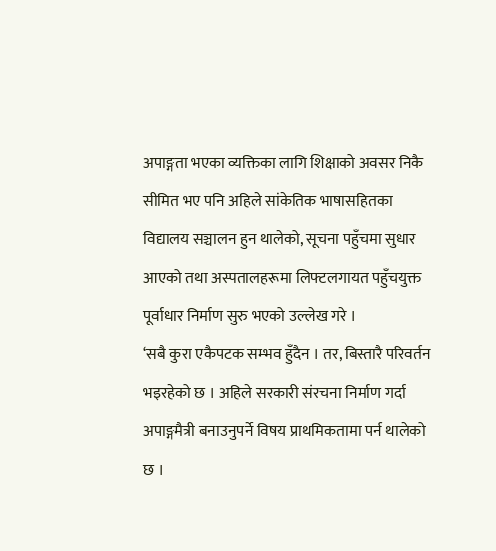अपाङ्गता भएका व्यक्तिका लागि शिक्षाको अवसर निकै सीमित भए पनि अहिले सांकेतिक भाषासहितका विद्यालय सञ्चालन हुन थालेको, सूचना पहुँचमा सुधार आएको तथा अस्पतालहरूमा लिफ्टलगायत पहुँचयुक्त पूर्वाधार निर्माण सुरु भएको उल्लेख गरे ।
‘सबै कुरा एकैपटक सम्भव हुँदैन । तर, बिस्तारै परिवर्तन भइरहेको छ । अहिले सरकारी संरचना निर्माण गर्दा अपाङ्गमैत्री बनाउनुपर्ने विषय प्राथमिकतामा पर्न थालेको छ ।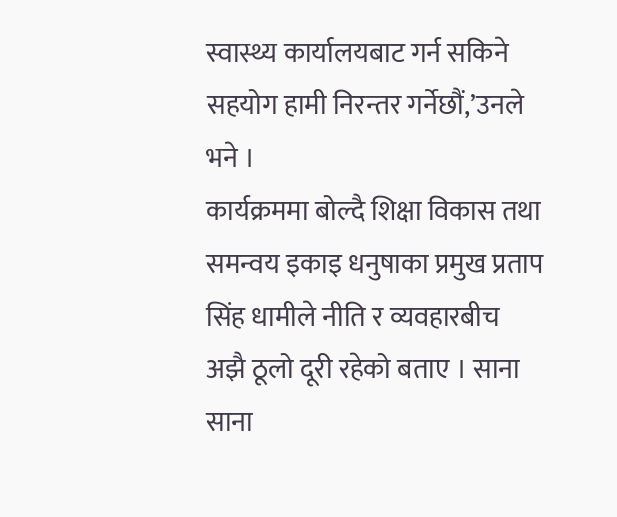स्वास्थ्य कार्यालयबाट गर्न सकिने सहयोग हामी निरन्तर गर्नेछौं,’उनले भने ।
कार्यक्रममा बोल्दै शिक्षा विकास तथा समन्वय इकाइ धनुषाका प्रमुख प्रताप सिंह धामीले नीति र व्यवहारबीच अझै ठूलो दूरी रहेको बताए । साना साना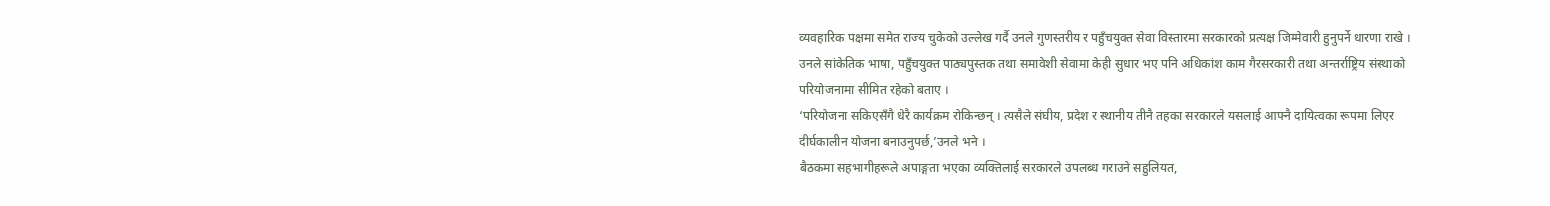व्यवहारिक पक्षमा समेत राज्य चुकेको उल्लेख गर्दै उनले गुणस्तरीय र पहुँचयुक्त सेवा विस्तारमा सरकारको प्रत्यक्ष जिम्मेवारी हुनुपर्ने धारणा राखे ।
उनले सांकेतिक भाषा, पहुँचयुक्त पाठ्यपुस्तक तथा समावेशी सेवामा केही सुधार भए पनि अधिकांश काम गैरसरकारी तथा अन्तर्राष्ट्रिय संस्थाको परियोजनामा सीमित रहेको बताए ।
‘परियोजना सकिएसँगै धेरै कार्यक्रम रोकिन्छन् । त्यसैले संघीय, प्रदेश र स्थानीय तीनै तहका सरकारले यसलाई आफ्नै दायित्वका रूपमा लिएर दीर्घकालीन योजना बनाउनुपर्छ,’उनले भने ।
बैठकमा सहभागीहरूले अपाङ्गता भएका व्यक्तिलाई सरकारले उपलब्ध गराउने सहुलियत,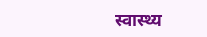स्वास्थ्य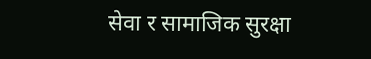सेवा र सामाजिक सुरक्षा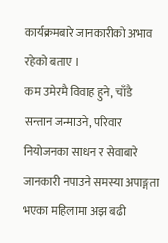कार्यक्रमबारे जानकारीको अभाव रहेको बताए ।
कम उमेरमै विवाह हुने, चाँडै सन्तान जन्माउने, परिवार नियोजनका साधन र सेवाबारे जानकारी नपाउने समस्या अपाङ्गता भएका महिलामा अझ बढी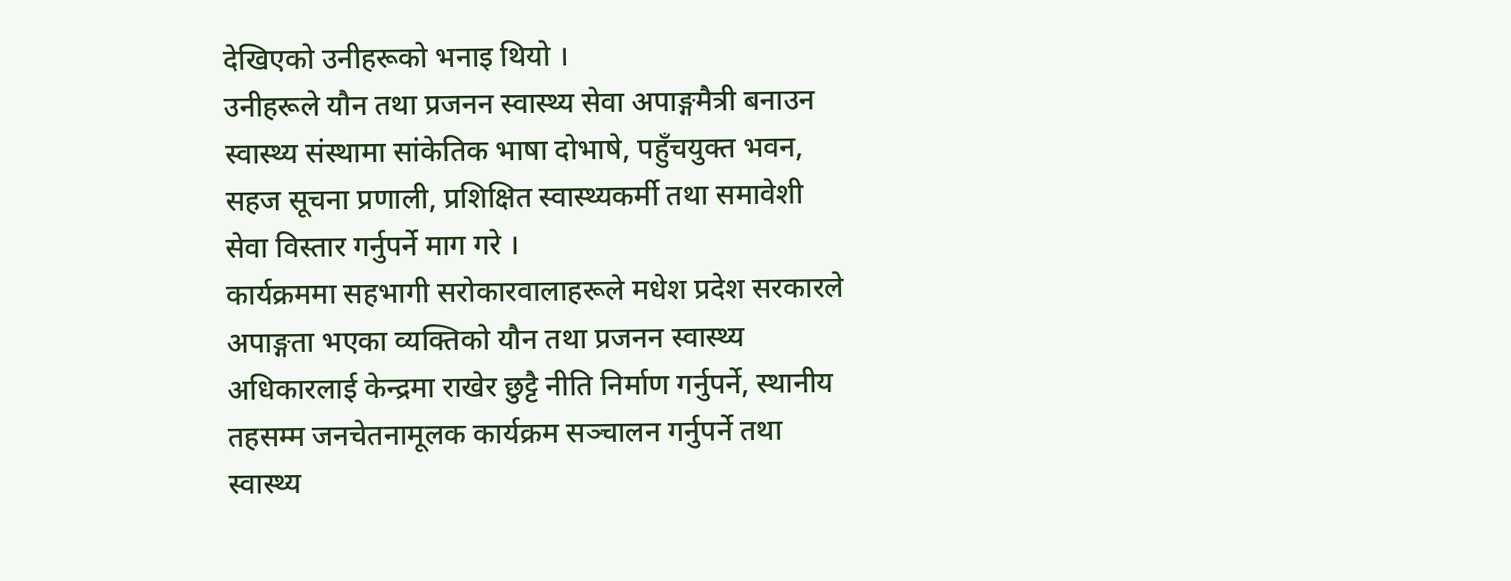देखिएको उनीहरूको भनाइ थियो ।
उनीहरूले यौन तथा प्रजनन स्वास्थ्य सेवा अपाङ्गमैत्री बनाउन स्वास्थ्य संस्थामा सांकेतिक भाषा दोभाषे, पहुँचयुक्त भवन, सहज सूचना प्रणाली, प्रशिक्षित स्वास्थ्यकर्मी तथा समावेशी सेवा विस्तार गर्नुपर्ने माग गरे ।
कार्यक्रममा सहभागी सरोकारवालाहरूले मधेश प्रदेश सरकारले अपाङ्गता भएका व्यक्तिको यौन तथा प्रजनन स्वास्थ्य अधिकारलाई केन्द्रमा राखेर छुट्टै नीति निर्माण गर्नुपर्ने, स्थानीय तहसम्म जनचेतनामूलक कार्यक्रम सञ्चालन गर्नुपर्ने तथा स्वास्थ्य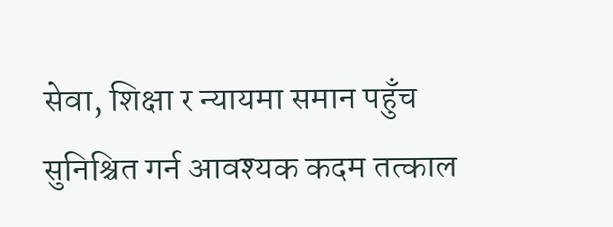सेवा, शिक्षा र न्यायमा समान पहुँच सुनिश्चित गर्न आवश्यक कदम तत्काल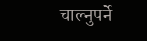चाल्नुपर्ने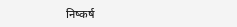निष्कर्ष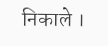निकाले ।